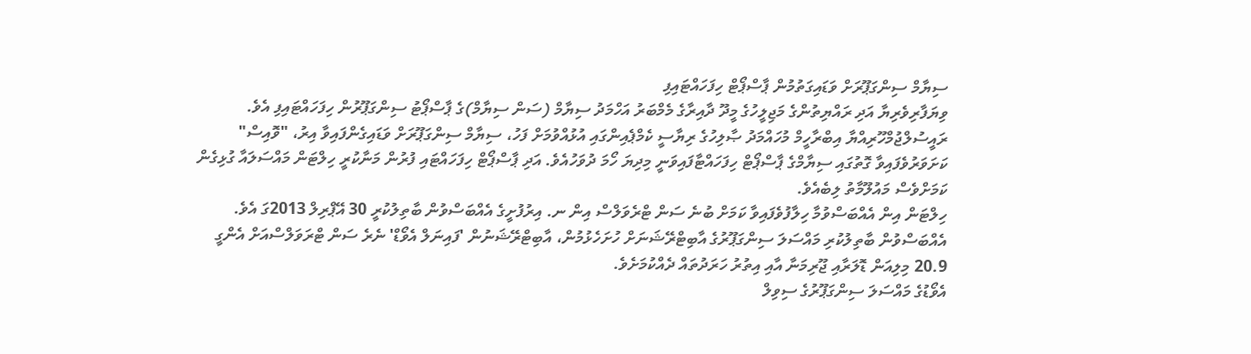ސިޔާމް ސިންގަޕޫރަށް ވަޑައިގަތުމުން ޕާސްޕޯޓް ހިފަހައްޓައިފި
ވިޔަފާރިވެރިޔާ އަދި ރައްޔިތުންގެ މަޖިލީހުގެ މީދޫ ދާއިރާގެ މެމްބަރު އަހްމަދު ސިޔާމް (ސަން ސިޔާމް)ގެ ޕާސްޕޯޓު ސިންގަޕޫރުން ހިފަހައްޓައިފި އެވެ.
ރައީސުލްޖުމްހޫރިއްޔާ އިބްރާހީމް މުހައްމަދު ޞާލިހުގެ ރިޔާސީ ކެމްޕެއިންގައި އުޅުއްވުމަށް ފަހު، ސިޔާމް ސިންގަޕޫރަށް ވަޑައިގެންފައިވާ އިރު، "ވޮއިސް" ކަށަވަރުވެފައިވާ ގޮތުގައި ސިޔާމްގެ ޕާސްޕޯޓް ހިފަހައްޓާފައިވަނީ މިދިޔަ ހޯމަ ދުވަހުއެވެ. އަދި ޕާސްޕޯޓް ހިފަހައްޓައި ފުރުން މަނާކުރީ ހިލްޓަން މައްސަލައާ ގުޅިގެން ކަމަށްވެސް މައުލޫމާތު ލިބެއެވެ.
ހިލްޓަން އިން އެއްބަސްވުމާ ހިލާފުވެފައިވާ ކަމަށް ބުނެ ސަން ޓްރެވަލްސް އިން ނ. އިރުފުށީގެ އެއްބަސްވުން ބާތިލުކުރީ 30 އޭޕްރިލް 2013ގަ އެވެ. އެއްބަސްވުން ބާތިލުކުރި މައްސަލަ ސިންގަޕޫރުގެ އާބިޓްރޭޝަނަށް ހުށަހެޅުމުން، އާބިޓްރޭޝަނުން 'ފައިނަލް އެވޯޑް' ނެރެ ސަން ޓްރަވަލްސްއަށް އެންގީ 20.9 މިލިއަން ޑޮލަރާއި ޖޫރިމަނާ އާއި އިތުރު ހަރަދުތައް ދެއްކުމަށެވެ.
އެވޯޑުގެ މައްސަލަ ސިންގަޕޫރުގެ ސިވިލް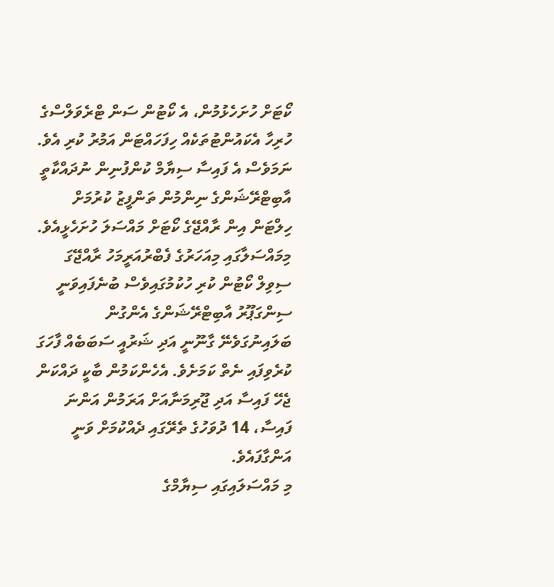ކޯޓަށް ހުށަހެޅުމުން، އެ ކޯޓުން ސަން ޓްރެވަލްސްގެ ހުރިހާ އެކައުންޓުތަކެއް ހިފަހައްޓަން އަމުރު ކުރި އެވެ.
ނަމަވެސް އެ ފައިސާ ސިޔާމް ކުންފުނިން ނުދައްކާތީ އާބިޓްރޭޝަންގެ ނިންމުން ތަންފީޒު ކުރުމަށް ހިލްޓަން އިން ރާއްޖޭގެ ކޯޓަށް މައްސަލަ ހުށަހެޅީއެވެ.
މިމައްސަލާގައި މިއަހަރުގެ ފެބްރުއަރީމަހު ރާއްޖޭގަ ސިވިލް ކޯޓުން ކުރި ހުކުމުގައިވެސް ބުނެފައިވަނީ ސިންގަޕޫރު އާބިޓްރޭޝަންގެ އެންގުން ބަލައިނުގަވެނޭ ގާނޫނީ އަދި ޝަރުއީ ސަބަބެއް ފާހަގަ ކުރެވިފައި ނެތް ކަމަށެވެ. އެހެންކަމުން ބާކީ ދައްކަން ޖެހޭ ފައިސާ އަދި ޖޫރިމަނާއަށް އަރަމުން އަންނަ ފައިސާ، 14 ދުވަހުގެ ތެރޭގައި ދެއްކުމަށް ވަނީ އަންގާފައެވެ.
މި މައްސަލައިގައި ސިޔާމްގެ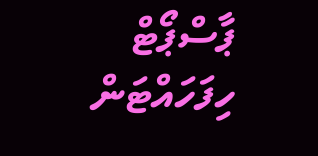ޕާސްޕޯޓް ހިފަހައްޓަން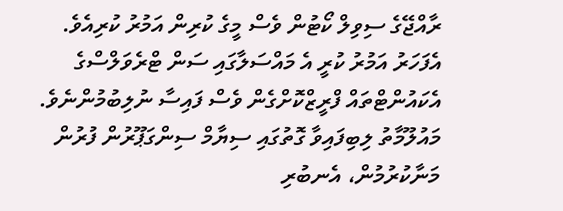ރާއްޖޭގެ ސިވިލް ކޯޓުން ވެސް މީގެ ކުރިން އަމުރު ކުރިއެވެ. އެފަހަރު އަމުރު ކުރީ އެ މައްސަލާގައި ސަން ޓްރެވަލްސްގެ އެކައުންޓްތައް ފްރީޒްކޮށްގެން ވެސް ފައިސާ ނުލިބުމުންނެވެ.
މައުލޫމާތު ލިބިފައިވާ ގޮތުގައި ސިޔާމް ސިންގަޕޫރުން ފުރުން މަނާކުރުމުން، އެނބުރި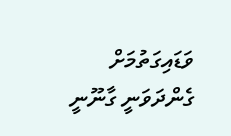ވަޑައިގަތުމަށް ގެންދަވަނީ ގާނޫނީ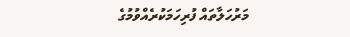މަރުހަލާތައް ފުރިހަމަކުރެއްވުމުގެ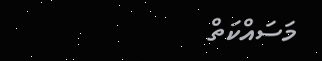މަސައްކަތް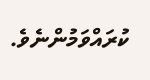ކުރައްވަމުންނެވެ.